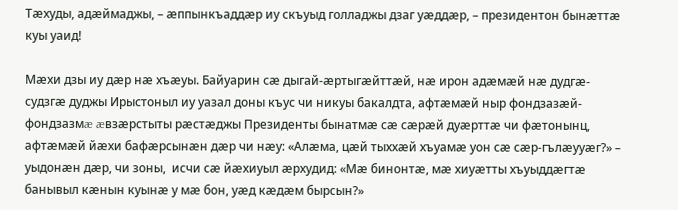Тæхуды, адæймаджы, – æппынкъаддæр иу скъуыд голладжы дзаг уæддæр, – президентон бынæттæ куы уаид!

Мæхи дзы иу дæр нæ хъæуы. Байуарин сæ дыгай-æртыгæйттæй, нæ ирон адæмæй нæ дудгæ-судзгæ дуджы Ирыстоныл иу уазал доны къус чи никуы бакалдта, афтæмæй ныр фондзазæй-фондзазмæ æвзæрстыты рæстæджы Президенты бынатмæ сæ сæрæй дуæрттæ чи фæтонынц, афтæмæй йæхи бафæрсынæн дæр чи нæу: «Алæма, цæй тыххæй хъуамæ уон сæ сæр-гълæууæг?» – уыдонæн дæр, чи зоны,  исчи сæ йæхиуыл æрхудид: «Мæ бинонтæ, мæ хиуæтты хъуыддæгтæ банывыл кæнын куынæ у мæ бон, уæд кæдæм бырсын?»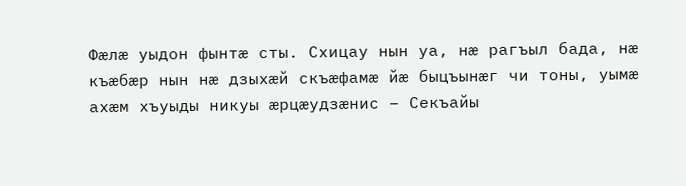Фæлæ уыдон фынтæ сты. Схицау нын уа, нæ рагъыл бада, нæ къæбæр нын нæ дзыхæй скъæфамæ йæ быцъынæг чи тоны, уымæ ахæм хъуыды никуы æрцæудзæнис – Секъайы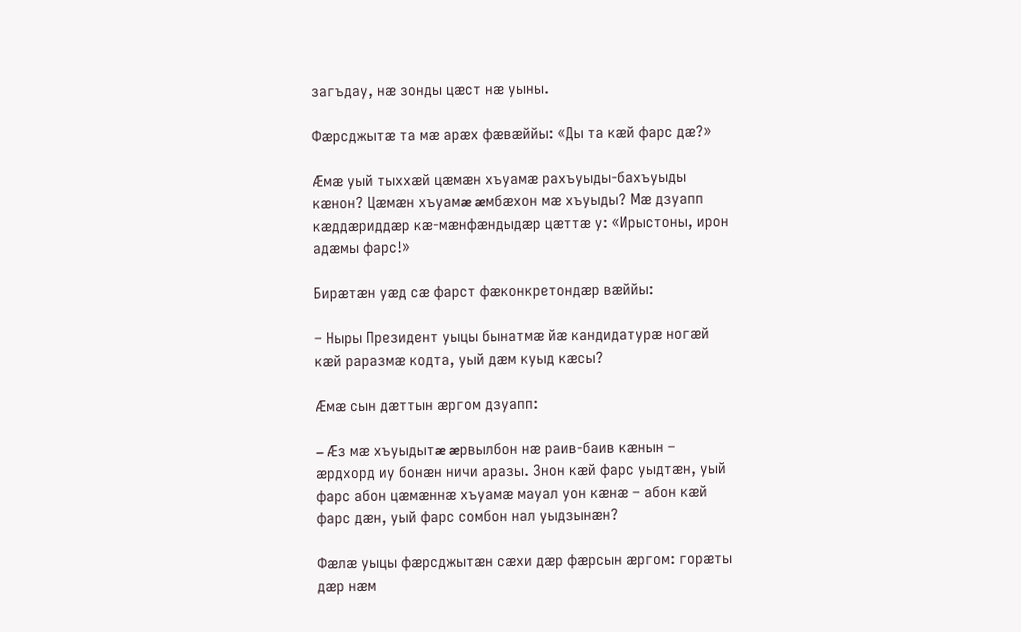загъдау, нæ зонды цæст нæ уыны.

Фæрсджытæ та мæ арæх фæвæййы: «Ды та кæй фарс дæ?»

Æмæ уый тыххæй цæмæн хъуамæ рахъуыды-бахъуыды кæнон? Цæмæн хъуамæ æмбæхон мæ хъуыды? Мæ дзуапп кæддæриддæр кæ-мæнфæндыдæр цæттæ у: «Ирыстоны, ирон адæмы фарс!»

Бирæтæн уæд сæ фарст фæконкретондæр вæййы:

– Ныры Президент уыцы бынатмæ йæ кандидатурæ ногæй кæй раразмæ кодта, уый дæм куыд кæсы?

Æмæ сын дæттын æргом дзуапп:

– Æз мæ хъуыдытæ æрвылбон нæ раив-баив кæнын – æрдхорд иу бонæн ничи аразы. Знон кæй фарс уыдтæн, уый фарс абон цæмæннæ хъуамæ мауал уон кæнæ – абон кæй фарс дæн, уый фарс сомбон нал уыдзынæн?

Фæлæ уыцы фæрсджытæн сæхи дæр фæрсын æргом: горæты дæр нæм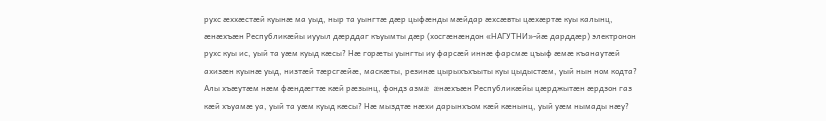рухс æххæстæй куынæ ма уыд, ныр та уынгтæ дæр цыфæнды мæйдар æхсæвты цæхæртæ куы калынц, æнæхъæн Республикæйы иууыл дæрддаг къуымты дæр (хосгæнæндон «НАГУТНИ»-йæ дарддæр) электронон рухс куы ис, уый та уæм куыд кæсы? Нæ горæты уынгты иу фарсæй иннæ фарсмæ цъыф æмæ къанаутæй ахизæн куынæ уыд, низтæй тæрсгæйæ, маскæты, резинæ цырыхъхъыты куы цыдыстæм, уый нын ном кодта? Алы хъæутæм нæм фæндæгтæ кæй рæзынц, фондз азмæ æнæхъæн Республикæйы цæрджытæн æрдзон газ кæй хъуамæ уа, уый та уæм куыд кæсы? Нæ мыздтæ нæхи дарынхъом кæй кæнынц, уый уæм нымады нæу?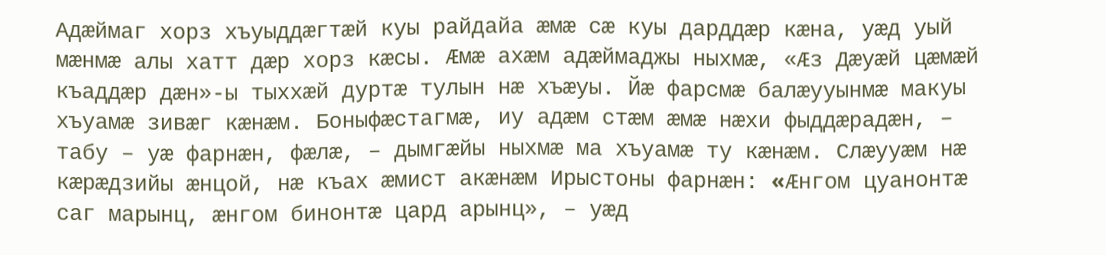Адæймаг хорз хъуыддæгтæй куы райдайа æмæ сæ куы дарддæр кæна, уæд уый мæнмæ алы хатт дæр хорз кæсы. Æмæ ахæм адæймаджы ныхмæ, «Æз Дæуæй цæмæй къаддæр дæн»-ы тыххæй дуртæ тулын нæ хъæуы. Йæ фарсмæ балæууынмæ макуы хъуамæ зивæг кæнæм. Боныфæстагмæ, иу адæм стæм æмæ нæхи фыддæрадæн, – табу – уæ фарнæн, фæлæ, – дымгæйы ныхмæ ма хъуамæ ту кæнæм. Слæууæм нæ кæрæдзийы æнцой, нæ къах æмист акæнæм Ирыстоны фарнæн: «Æнгом цуанонтæ саг марынц, æнгом бинонтæ цард арынц», – уæд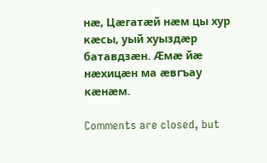нæ, Цæгатæй нæм цы хур кæсы, уый хуыздæр батавдзæн. Æмæ йæ нæхицæн ма æвгъау кæнæм.

Comments are closed, but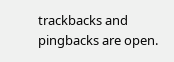trackbacks and pingbacks are open.